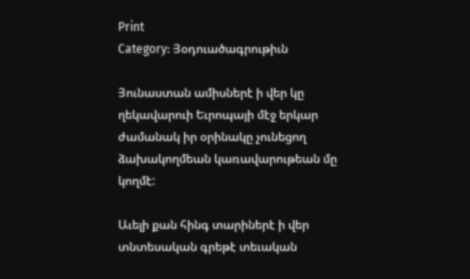Print
Category: Յօդուածագրութիւն

Յունաստան ամիսներէ ի վեր կը ղեկավարուի Եւրոպայի մէջ երկար ժամանակ իր օրինակը չունեցող ձախակողմեան կառավարութեան մը կողմէ:

Աւելի քան հինգ տարիներէ ի վեր տնտեսական գրեթէ տեւական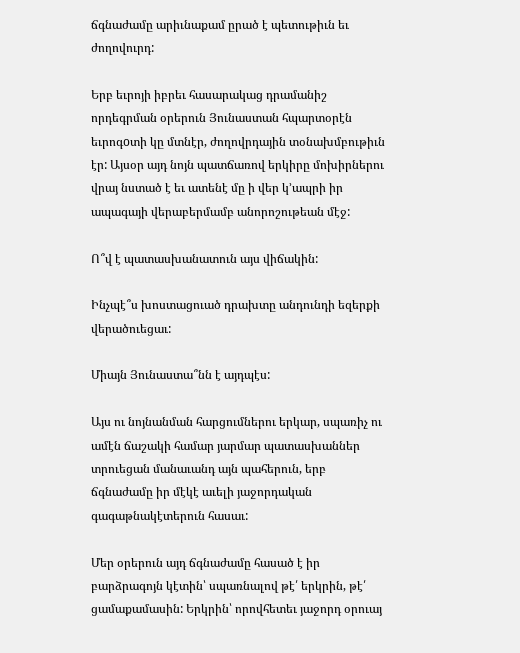ճգնաժամը արիւնաքամ ըրած է պետութիւն եւ ժողովուրդ:

Երբ եւրոյի իբրեւ հասարակաց դրամանիշ որդեգրման օրերուն Յունաստան հպարտօրէն եւրոգoտի կը մտնէր, ժողովրդային տօնախմբութիւն էր: Այսօր այդ նոյն պատճառով երկիրը մոխիրներու վրայ նստած է եւ ատենէ մը ի վեր կ’ապրի իր ապագայի վերաբերմամբ անորոշութեան մէջ:

Ո՞վ է պատասխանատուն այս վիճակին:

Ինչպէ՞ս խոստացուած դրախտը անդունդի եզերքի վերածուեցաւ:

Միայն Յունաստա՞նն է այդպէս:

Այս ու նոյնանման հարցումներու երկար, սպառիչ ու ամէն ճաշակի համար յարմար պատասխաններ տրուեցան մանաւանդ այն պահերուն, երբ ճգնաժամը իր մէկէ աւելի յաջորդական գագաթնակէտերուն հասաւ:

Մեր օրերուն այդ ճգնաժամը հասած է իր բարձրագոյն կէտին՝ սպառնալով թէ՛ երկրին, թէ՛ ցամաքամասին: Երկրին՝ որովհետեւ յաջորդ օրուայ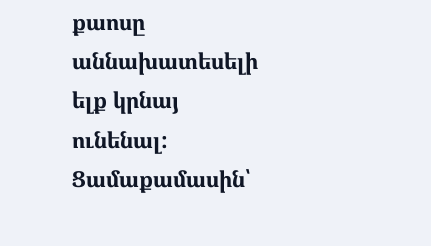քաոսը աննախատեսելի ելք կրնայ ունենալ: Ցամաքամասին՝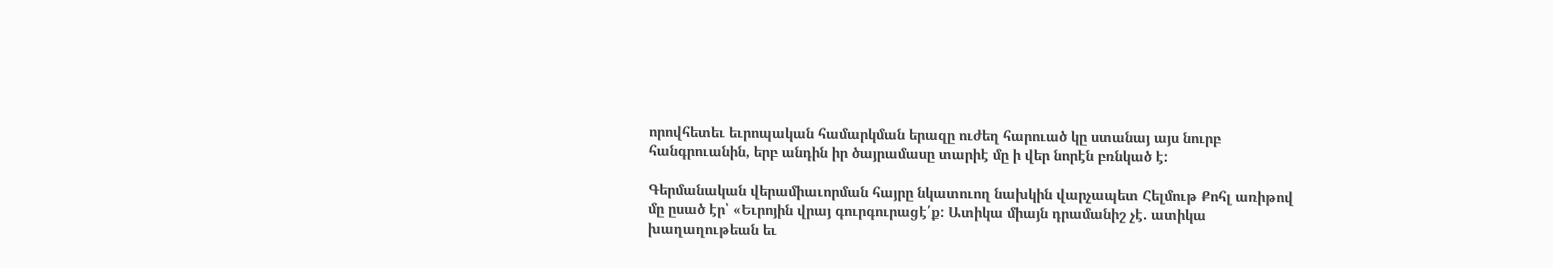որովհետեւ եւրոպական համարկման երազը ուժեղ հարուած կը ստանայ այս նուրբ հանգրուանին, երբ անդին իր ծայրամասը տարիէ մը ի վեր նորէն բռնկած է:

Գերմանական վերամիաւորման հայրը նկատուող նախկին վարչապետ Հելմութ Քոհլ առիթով մը ըսած էր՝ «Եւրոյին վրայ գուրգուրացէ՛ք: Ատիկա միայն դրամանիշ չէ. ատիկա խաղաղութեան եւ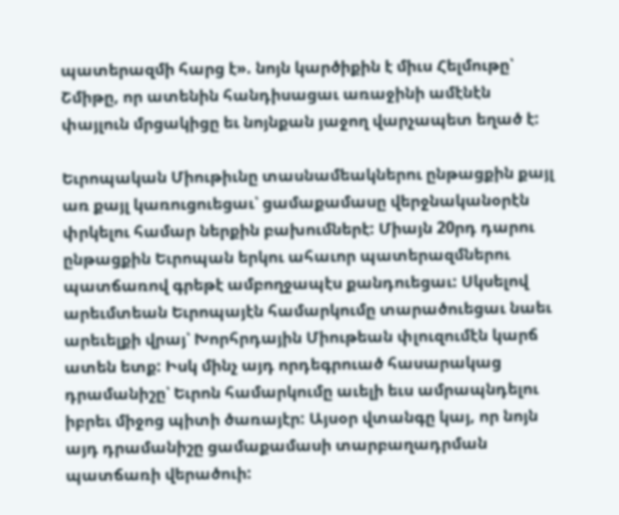պատերազմի հարց է». նոյն կարծիքին է միւս Հելմութը՝ Շմիթը, որ ատենին հանդիսացաւ առաջինի ամէնէն փայլուն մրցակիցը եւ նոյնքան յաջող վարչապետ եղած է:

Եւրոպական Միութիւնը տասնամեակներու ընթացքին քայլ առ քայլ կառուցուեցաւ՝ ցամաքամասը վերջնականօրէն փրկելու համար ներքին բախումներէ: Միայն 20րդ դարու ընթացքին Եւրոպան երկու ահաւոր պատերազմներու պատճառով գրեթէ ամբողջապէս քանդուեցաւ: Սկսելով արեւմտեան Եւրոպայէն համարկումը տարածուեցաւ նաեւ արեւելքի վրայ՝ Խորհրդային Միութեան փլուզումէն կարճ ատեն ետք: Իսկ մինչ այդ որդեգրուած հասարակաց դրամանիշը՝ Եւրոն համարկումը աւելի եւս ամրապնդելու իբրեւ միջոց պիտի ծառայէր: Այսօր վտանգը կայ, որ նոյն այդ դրամանիշը ցամաքամասի տարբաղադրման պատճառի վերածուի: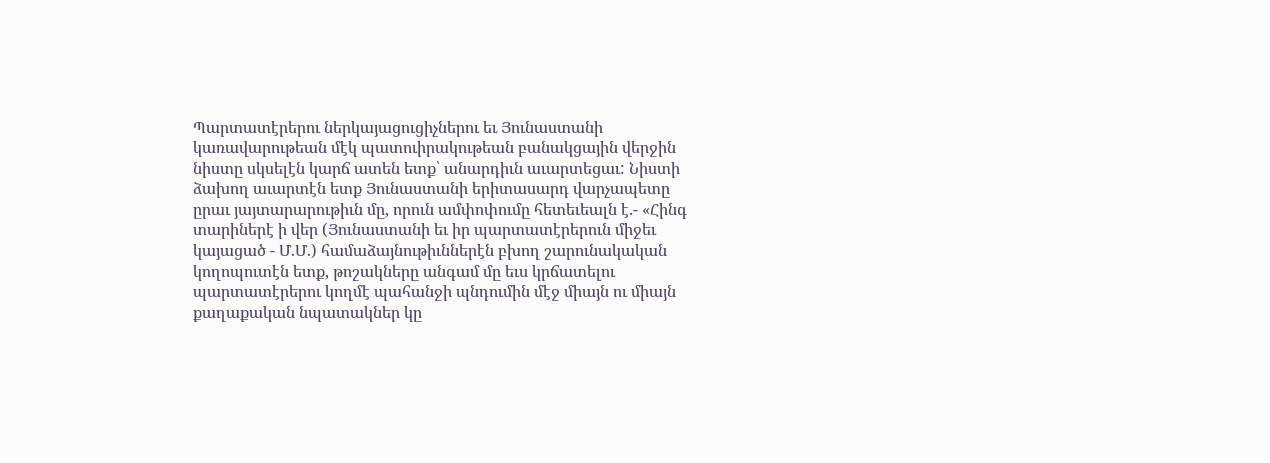Պարտատէրերու ներկայացուցիչներու եւ Յունաստանի կառավարութեան մէկ պատուիրակութեան բանակցային վերջին նիստը սկսելէն կարճ ատեն ետք՝ անարդիւն աւարտեցաւ: Նիստի ձախող աւարտէն ետք Յունաստանի երիտասարդ վարչապետը ըրաւ յայտարարութիւն մը, որուն ամփոփումը հետեւեալն է.- «Հինգ տարիներէ ի վեր (Յունաստանի եւ իր պարտատէրերուն միջեւ կայացած - Մ.Մ.) համաձայնութիւններէն բխող շարունակական կողոպուտէն ետք, թոշակները անգամ մը եւս կրճատելու պարտատէրերու կողմէ պահանջի պնդումին մէջ միայն ու միայն քաղաքական նպատակներ կը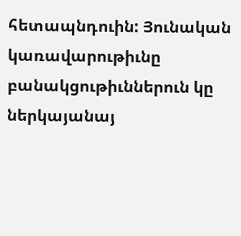հետապնդուին: Յունական կառավարութիւնը բանակցութիւններուն կը ներկայանայ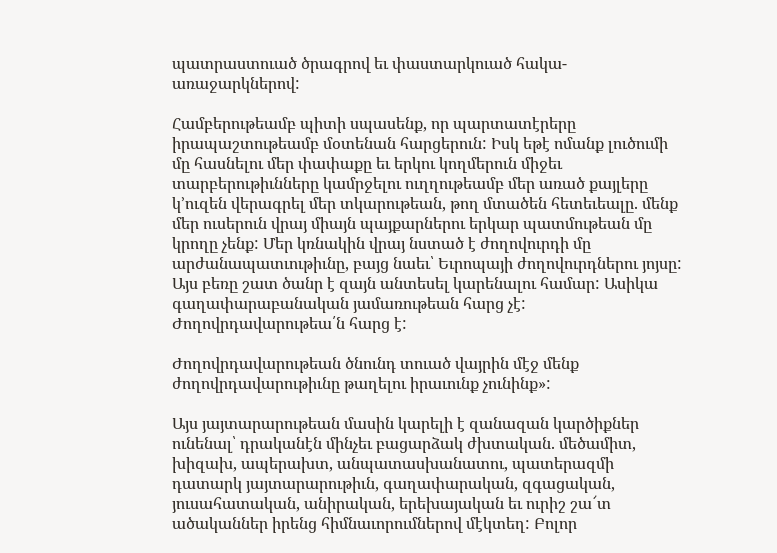պատրաստուած ծրագրով եւ փաստարկուած հակա-առաջարկներով:

Համբերութեամբ պիտի սպասենք, որ պարտատէրերը իրապաշտութեամբ մօտենան հարցերուն: Իսկ եթէ ոմանք լուծումի մը հասնելու մեր փափաքը եւ երկու կողմերուն միջեւ տարբերութիւնները կամրջելու ուղղութեամբ մեր առած քայլերը կ’ուզեն վերագրել մեր տկարութեան, թող մտածեն հետեւեալը. մենք մեր ուսերուն վրայ միայն պայքարներու երկար պատմութեան մը կրողը չենք: Մեր կռնակին վրայ նստած է ժողովուրդի մը արժանապատւութիւնը, բայց նաեւ՝ Եւրոպայի ժողովուրդներու յոյսը: Այս բեռը շատ ծանր է զայն անտեսել կարենալու համար: Ասիկա գաղափարաբանական յամառութեան հարց չէ: Ժողովրդավարութեա՛ն հարց է:

Ժողովրդավարութեան ծնունդ տուած վայրին մէջ մենք ժողովրդավարութիւնը թաղելու իրաւունք չունինք»:

Այս յայտարարութեան մասին կարելի է զանազան կարծիքներ ունենալ՝ դրականէն մինչեւ բացարձակ ժխտական. մեծամիտ, խիզախ, ապերախտ, անպատասխանատու, պատերազմի դատարկ յայտարարութիւն, գաղափարական, զգացական, յուսահատական, անիրական, երեխայական եւ ուրիշ շա՜տ ածականներ իրենց հիմնաւորումներով մէկտեղ: Բոլոր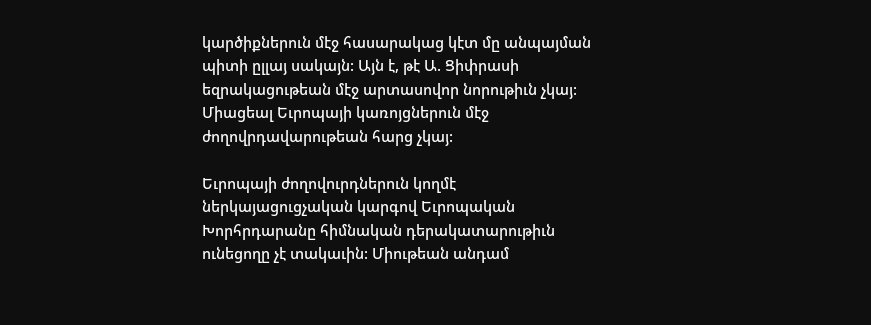կարծիքներուն մէջ հասարակաց կէտ մը անպայման պիտի ըլլայ սակայն: Այն է, թէ Ա. Ցիփրասի եզրակացութեան մէջ արտասովոր նորութիւն չկայ: Միացեալ Եւրոպայի կառոյցներուն մէջ ժողովրդավարութեան հարց չկայ:

Եւրոպայի ժողովուրդներուն կողմէ ներկայացուցչական կարգով Եւրոպական Խորհրդարանը հիմնական դերակատարութիւն ունեցողը չէ տակաւին: Միութեան անդամ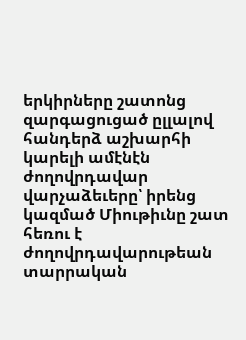երկիրները շատոնց զարգացուցած ըլլալով հանդերձ աշխարհի կարելի ամէնէն ժողովրդավար վարչաձեւերը՝ իրենց կազմած Միութիւնը շատ հեռու է ժողովրդավարութեան տարրական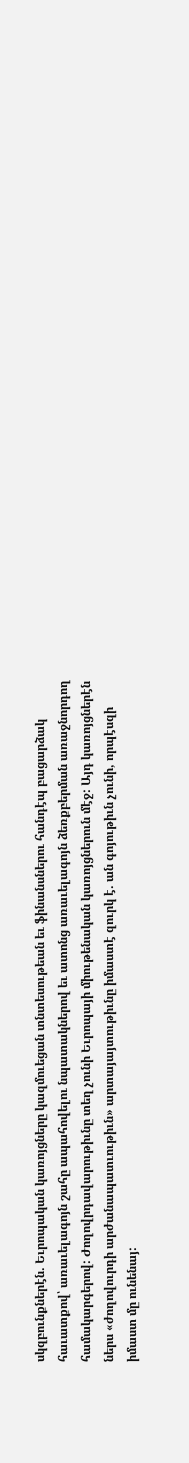սկզբունքներէն. Եւրոպական կառոյցները կազմուեցան տնտեսութեան եւ ֆինանսներու հանդէպ բացարձակ հաւատքով՝ առաւելագոյն շահը ապահովելու նպատակներով եւ ատոնց առաւելագոյն ձեռքբերման առաջնորդող համակարգերով: Ժողովրդավարութիւնը տեղ չունի Եւրոպայի միութենական կառոյցներուն մէջ: Այդ կառոյցներէն ներս «ժողովուրդի արժանապատւութիւն» արտայայտութիւնը իմաստէ զուրկ է. ան գոյութիւն չունի, որպէսզի իմաստ մը ունենայ: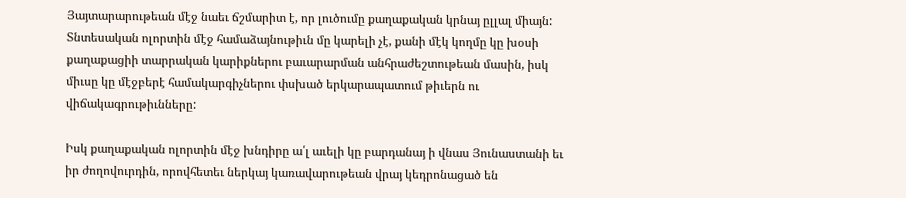Յայտարարութեան մէջ նաեւ ճշմարիտ է, որ լուծումը քաղաքական կրնայ ըլլալ միայն: Տնտեսական ոլորտին մէջ համաձայնութիւն մը կարելի չէ, քանի մէկ կողմը կը խօսի քաղաքացիի տարրական կարիքներու բաւարարման անհրաժեշտութեան մասին, իսկ միւսը կը մէջբերէ համակարգիչներու փսխած երկարապատում թիւերն ու վիճակագրութիւնները:

Իսկ քաղաքական ոլորտին մէջ խնդիրը ա՛լ աւելի կը բարդանայ ի վնաս Յունաստանի եւ իր ժողովուրդին, որովհետեւ ներկայ կառավարութեան վրայ կեդրոնացած են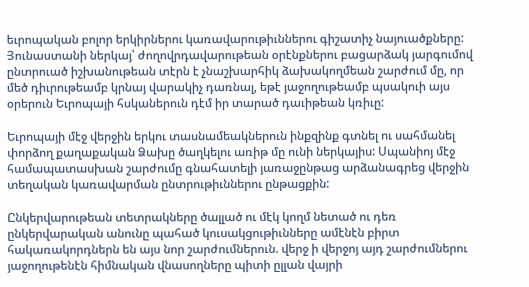եւրոպական բոլոր երկիրներու կառավարութիւններու գիշատիչ նայուածքները: Յունաստանի ներկայ՝ ժողովրդավարութեան օրէնքներու բացարձակ յարգումով ընտրուած իշխանութեան տէրն է չնաշխարհիկ ձախակողմեան շարժում մը, որ մեծ դիւրութեամբ կրնայ վարակիչ դառնալ, եթէ յաջողութեամբ պսակուի այս օրերուն Եւրոպայի հսկաներուն դէմ իր տարած դաւիթեան կռիւը:

Եւրոպայի մէջ վերջին երկու տասնամեակներուն ինքզինք գտնել ու սահմանել փորձող քաղաքական Ձախը ծաղկելու առիթ մը ունի ներկայիս: Սպանիոյ մէջ համապատասխան շարժումը գնահատելի յառաջընթաց արձանագրեց վերջին տեղական կառավարման ընտրութիւններու ընթացքին:

Ընկերվարութեան տետրակները ծալլած ու մէկ կողմ նետած ու դեռ ընկերվարական անունը պահած կուսակցութիւնները ամէնէն բիրտ հակառակորդներն են այս նոր շարժումներուն. վերջ ի վերջոյ այդ շարժումներու յաջողութենէն հիմնական վնասողները պիտի ըլլան վայրի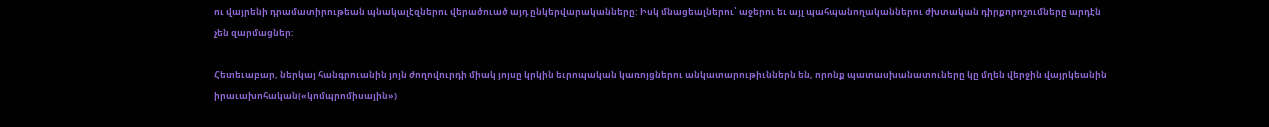ու վայրենի դրամատիրութեան պնակալէզներու վերածուած այդ ընկերվարականները: Իսկ մնացեալներու՝ աջերու եւ այլ պահպանողականներու ժխտական դիրքորոշումները արդէն չեն զարմացներ:

Հետեւաբար, ներկայ հանգրուանին յոյն ժողովուրդի միակ յոյսը կրկին եւրոպական կառոյցներու անկատարութիւններն են, որոնք պատասխանատուները կը մղեն վերջին վայրկեանին իրաւախոհական(«կոմպրոմիսային»)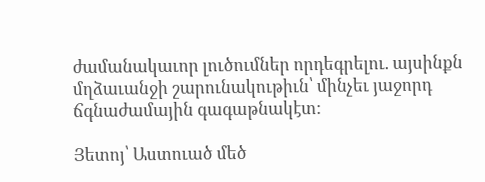ժամանակաւոր լուծումներ որդեգրելու. այսինքն մղձաւանջի շարունակութիւն՝ մինչեւ յաջորդ ճգնաժամային գագաթնակէտ:

Յետոյ՝ Աստուած մեծ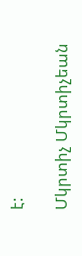է:

Մկրտիչ Մկրտիչեան